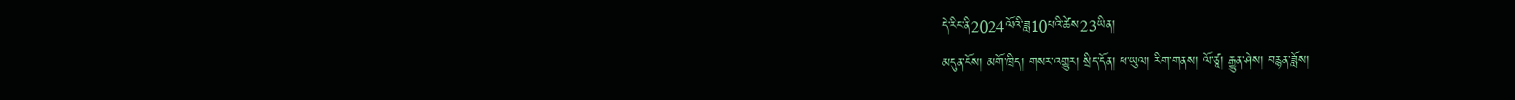དེ་རིང་ནི2024ལོའི་ཟླ10པའི་ཚེས23ཡིན།
མདུན་ངོས། མགོ་ཁྲིད། གསར་འགྱུར། སྲིད་དོན། ཕ་ཡུལ། རིག་གནས། ལོ་ཙཱ། རྒྱུན་ཤེས། བརྙན་ཟློས།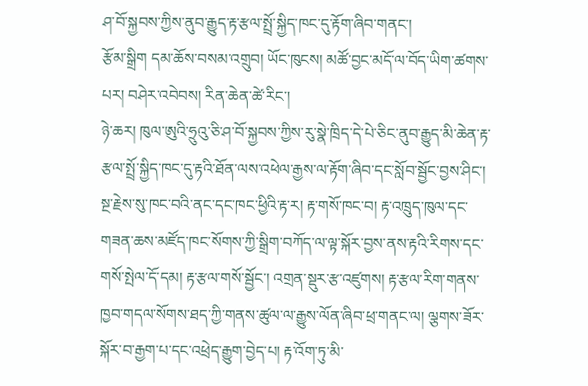ཤ་བོ་སྐྱབས་ཀྱིས་ནུབ་རྒྱུད་རྟ་རྩལ་སྤྲོ་སྐྱིད་ཁང་དུ་རྟོག་ཞིབ་གནང་།
རྩོམ་སྒྲིག དམ་ཆོས་བསམ་འགྲུབ། ཡོང་ཁུངས། མཚོ་བྱང་མདོ་ལ་བོད་ཡིག་ཚགས་པར། བཤེར་འབེབས། རིན་ཆེན་ཚེ་རིང་།
ཉེ་ཆར། ཁུལ་ཨུའི་ཧྲུའུ་ཅི་ཤ་བོ་སྐྱབས་ཀྱིས་རུ་སྣེ་ཁྲིད་དེ་པེ་ཅིང་ནུབ་རྒྱུད་མི་ཆེན་རྟ་རྩལ་སྤྲོ་སྐྱིད་ཁང་དུ་རྟའི་ཐོན་ལས་འཕེལ་རྒྱས་ལ་རྟོག་ཞིབ་དང་སློབ་སྦྱོང་བྱས་ཤིང་། སྔ་རྗེས་སུ་ཁང་བའི་ནང་དང་ཁང་ཕྱིའི་རྟ་ར། རྟ་གསོ་ཁང་བ། རྟ་འཁྲུད་ཁུལ་དང་གཟན་ཆས་མཛོད་ཁང་སོགས་ཀྱི་སྒྲིག་བཀོད་ལ་ལྟ་སྐོར་བྱས་ནས་རྟའི་རིགས་དང་གསོ་སྤེལ་དོ་དམ། རྟ་རྩལ་གསོ་སྦྱོང་། འགྲན་སྡུར་རྩ་འཛུགས། རྟ་རྩལ་རིག་གནས་ཁྱབ་གདལ་སོགས་ཐད་ཀྱི་གནས་ཚུལ་ལ་རྒྱུས་ལོན་ཞིབ་ཕྲ་གནང་ལ། ལྕགས་ཟོར་སྐོར་བ་རྒྱག་པ་དང་འཕྲེད་རྒྱུག་བྱེད་པ། རྟ་འོག་ཏུ་མི་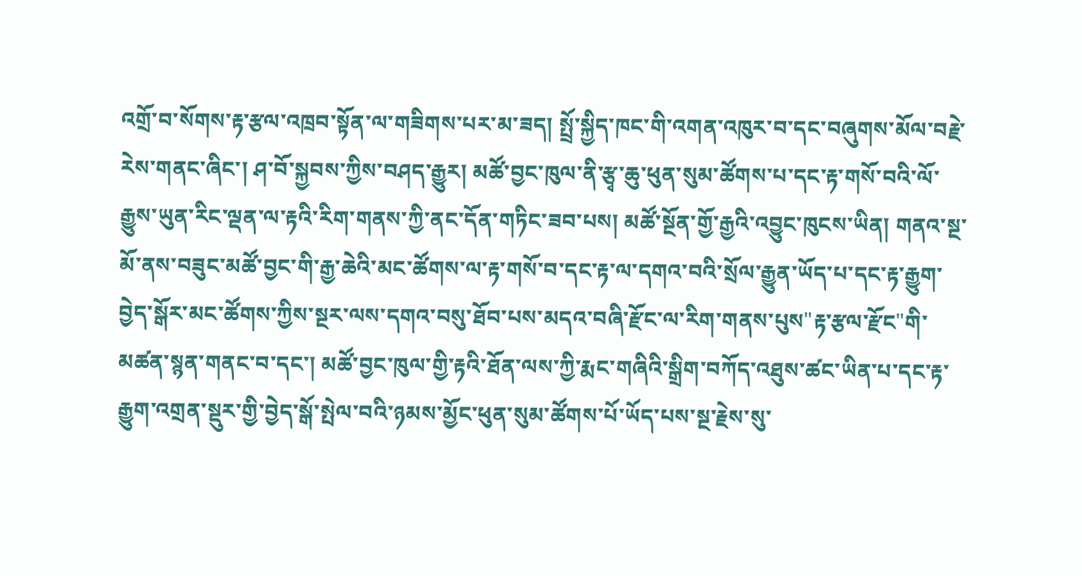འགྲོ་བ་སོགས་རྟ་རྩལ་འཁྲབ་སྟོན་ལ་གཟིགས་པར་མ་ཟད། སྤྲོ་སྐྱིད་ཁང་གི་འགན་འཁུར་བ་དང་བཞུགས་མོལ་བརྗེ་རེས་གནང་ཞིང་། ཤ་བོ་སྐྱབས་ཀྱིས་བཤད་རྒྱུར། མཚོ་བྱང་ཁུལ་ནི་རྩྭ་ཆུ་ཕུན་སུམ་ཚོགས་པ་དང་རྟ་གསོ་བའི་ལོ་རྒྱུས་ཡུན་རིང་ལྡན་ལ་རྟའི་རིག་གནས་ཀྱི་ནང་དོན་གཏིང་ཟབ་པས། མཚོ་སྔོན་གྱོ་རྒྱའི་འབྱུང་ཁུངས་ཡིན། གནའ་སྔ་མོ་ནས་བཟུང་མཚོ་བྱང་གི་རྒྱ་ཆེའི་མང་ཚོགས་ལ་རྟ་གསོ་བ་དང་རྟ་ལ་དགའ་བའི་སྲོལ་རྒྱུན་ཡོད་པ་དང་རྟ་རྒྱུག་བྱེད་སྒོར་མང་ཚོགས་ཀྱིས་སྔར་ལས་དགའ་བསུ་ཐོབ་པས་མདའ་བཞི་རྫོང་ལ་རིག་གནས་པུས"རྟ་རྩལ་རྫོང"གི་མཚན་སྙན་གནང་བ་དང་། མཚོ་བྱང་ཁུལ་གྱི་རྟའི་ཐོན་ལས་ཀྱི་རྨང་གཞིའི་སྒྲིག་བཀོད་འཐུས་ཚང་ཡིན་པ་དང་རྟ་རྒྱུག་འགྲན་སྡུར་གྱི་བྱེད་སྒོ་སྤེལ་བའི་ཉམས་མྱོང་ཕུན་སུམ་ཚོགས་པོ་ཡོད་པས་སྔ་རྗེས་སུ་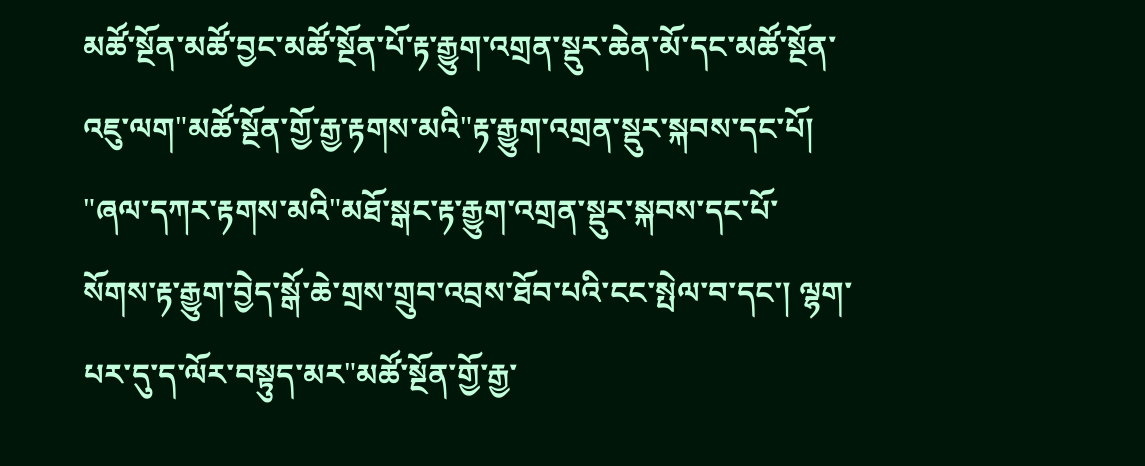མཚོ་སྔོན་མཚོ་བྱང་མཚོ་སྔོན་པོ་རྟ་རྒྱུག་འགྲན་སྡུར་ཆེན་མོ་དང་མཚོ་སྔོན་འཇུ་ལག"མཚོ་སྔོན་གྱོ་རྒྱ་རྟགས་མའི"རྟ་རྒྱུག་འགྲན་སྡུར་སྐབས་དང་པོ། "ཞལ་དཀར་རྟགས་མའི"མཐོ་སྒང་རྟ་རྒྱུག་འགྲན་སྡུར་སྐབས་དང་པོ་སོགས་རྟ་རྒྱུག་བྱེད་སྒོ་ཆེ་གྲས་གྲུབ་འབྲས་ཐོབ་པའི་ངང་སྤེལ་བ་དང་། ལྷག་པར་དུ་ད་ལོར་བསྟུད་མར"མཚོ་སྔོན་གྱོ་རྒྱ་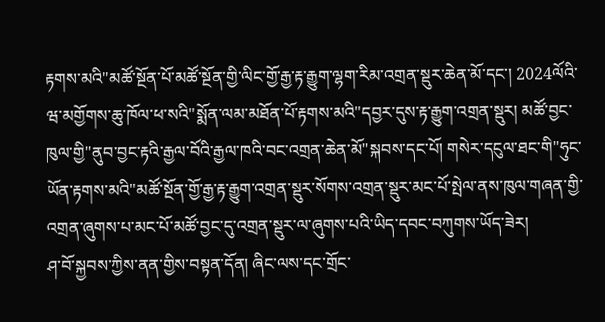རྟགས་མའི"མཚོ་སྔོན་པོ་མཚོ་སྔོན་གྱི་ལིང་གྱོ་རྒྱ་རྟ་རྒྱུག་ལྷག་རིམ་འགྲན་སྡུར་ཆེན་མོ་དང་། 2024ལོའི་ཝ་མགྱོགས་ཆུ་ཁོལ་ཕ་སའི"སྨོན་ལམ་མཐོན་པོ་རྟགས་མའི"དབྱར་དུས་རྟ་རྒྱུག་འགྲན་སྡུར། མཚོ་བྱང་ཁུལ་གྱི"ནུབ་བྱང་རྟའི་རྒྱལ་བོའི་རྒྱལ་ཁའི་བང་འགྲན་ཆེན་མོ"སྐབས་དང་པོ། གསེར་དངུལ་ཐང་གི"ཧུང་ཡོན་རྟགས་མའི"མཚོ་སྔོན་གྱོ་རྒྱ་རྟ་རྒྱུག་འགྲན་སྡུར་སོགས་འགྲན་སྡུར་མང་པོ་སྤེལ་ནས་ཁུལ་གཞན་གྱི་འགྲན་ཞུགས་པ་མང་པོ་མཚོ་བྱང་དུ་འགྲན་སྡུར་ལ་ཞུགས་པའི་ཡིད་དབང་བཀུགས་ཡོད་ཟེར།
ཤ་བོ་སྐྱབས་ཀྱིས་ནན་གྱིས་བསྟན་དོན། ཞིང་ལས་དང་གྲོང་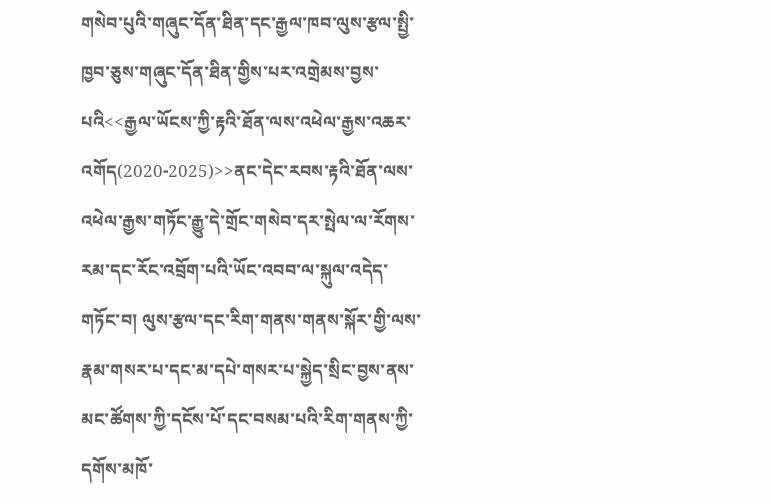གསེབ་པུའི་གཞུང་དོན་ཐིན་དང་རྒྱལ་ཁབ་ལུས་རྩལ་སྤྱི་ཁྱབ་ཅུས་གཞུང་དོན་ཐིན་གྱིས་པར་འགྲེམས་བྱས་པའི<<རྒྱལ་ཡོངས་ཀྱི་རྟའི་ཐོན་ལས་འཕེལ་རྒྱས་འཆར་འགོད(2020-2025)>>ནང་དེང་རབས་རྟའི་ཐོན་ལས་འཕེལ་རྒྱས་གཏོང་རྒྱུ་དེ་གྲོང་གསེབ་དར་སྤེལ་ལ་རོགས་རམ་དང་རོང་འབྲོག་པའི་ཡོང་འབབ་ལ་སྐུལ་འདེད་གཏོང་བ། ལུས་རྩལ་དང་རིག་གནས་གནས་སྐོར་གྱི་ལས་རྣམ་གསར་པ་དང་མ་དཔེ་གསར་པ་སྐྱེད་སྲིང་བྱས་ནས་མང་ཚོགས་ཀྱི་དངོས་པོ་དང་བསམ་པའི་རིག་གནས་ཀྱི་དགོས་མཁོ་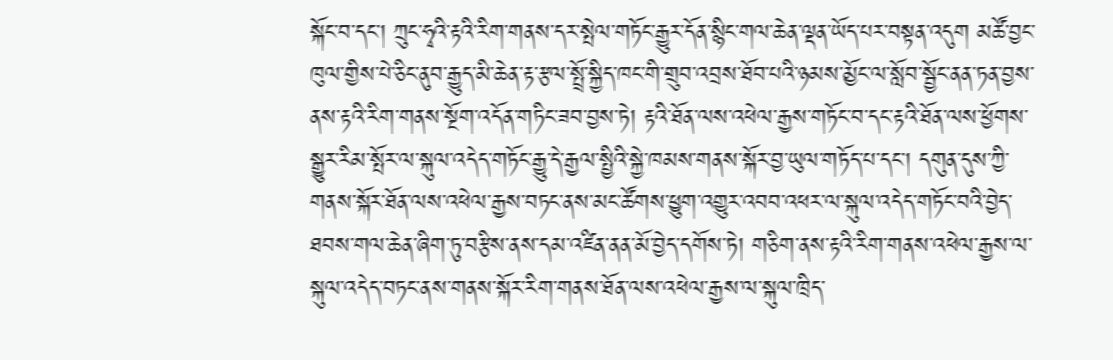སྐོང་བ་དང་། ཀྲུང་ཧྭའི་རྟའི་རིག་གནས་དར་སྤེལ་གཏོང་རྒྱུར་དོན་སྙིང་གལ་ཆེན་ལྡན་ཡོད་པར་བསྟན་འདུག མཚོ་བྱང་ཁུལ་གྱིས་པེ་ཅིང་ནུབ་རྒྱུད་མི་ཆེན་རྟ་རྩལ་སྤྲོ་སྐྱིད་ཁང་གི་གྲུབ་འབྲས་ཐོབ་པའི་ཉམས་མྱོང་ལ་སློབ་སྦྱོང་ནན་ཏན་བྱས་ནས་རྟའི་རིག་གནས་སྔོག་འདོན་གཏིང་ཟབ་བྱས་ཏེ། རྟའི་ཐོན་ལས་འཕེལ་རྒྱས་གཏོང་བ་དང་རྟའི་ཐོན་ལས་ཕྱོགས་སྒྱུར་རིམ་སྤོར་ལ་སྐུལ་འདེད་གཏོང་རྒྱུ་དེ་རྒྱལ་སྤྱིའི་སྐྱེ་ཁམས་གནས་སྐོར་བྱ་ཡུལ་གཏོད་པ་དང་། དགུན་དུས་ཀྱི་གནས་སྐོར་ཐོན་ལས་འཕེལ་རྒྱས་བཏང་ནས་མང་ཚོགས་ཕྱུག་འགྱུར་འབབ་འཕར་ལ་སྐུལ་འདེད་གཏོང་བའི་བྱེད་ཐབས་གལ་ཆེན་ཞིག་ཏུ་བརྩིས་ནས་དམ་འཛིན་ནན་མོ་བྱེད་དགོས་ཏེ། གཅིག་ནས་རྟའི་རིག་གནས་འཕེལ་རྒྱས་ལ་སྐུལ་འདེད་བཏང་ནས་གནས་སྐོར་རིག་གནས་ཐོན་ལས་འཕེལ་རྒྱས་ལ་སྐུལ་ཁྲིད་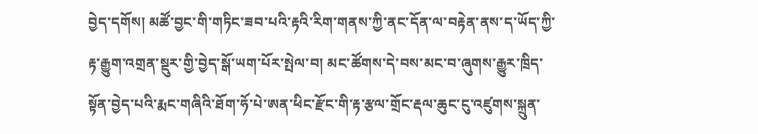བྱེད་དགོས། མཚོ་བྱང་གི་གཏིང་ཟབ་པའི་རྟའི་རིག་གནས་ཀྱི་ནང་དོན་ལ་བརྟེན་ནས་ད་ཡོད་ཀྱི་རྟ་རྒྱུག་འགྲན་སྡུར་གྱི་བྱེད་སྒོ་ཡག་པོར་སྤེལ་བ། མང་ཚོགས་དེ་བས་མང་བ་ཞུགས་རྒྱུར་ཁྲིད་སྟོན་བྱེད་པའི་རྨང་གཞིའི་ཐོག་ཧོ་པེ་ཨན་ཕིང་རྫོང་གི་རྟ་རྩལ་གྲོང་རྡལ་ཆུང་ངུ་འཛུགས་སྐྲུན་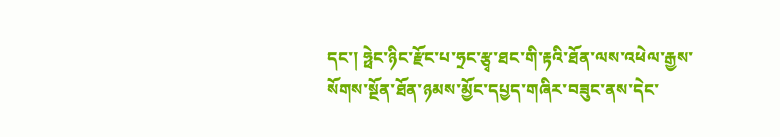དང་། ཧྥེང་ཉིང་རྫོང་པ་ཧྲང་རྩྭ་ཐང་གི་རྟའི་ཐོན་ལས་འཕེལ་རྒྱས་སོགས་སྔོན་ཐོན་ཉམས་མྱོང་དཔྱད་གཞིར་བཟུང་ནས་དེང་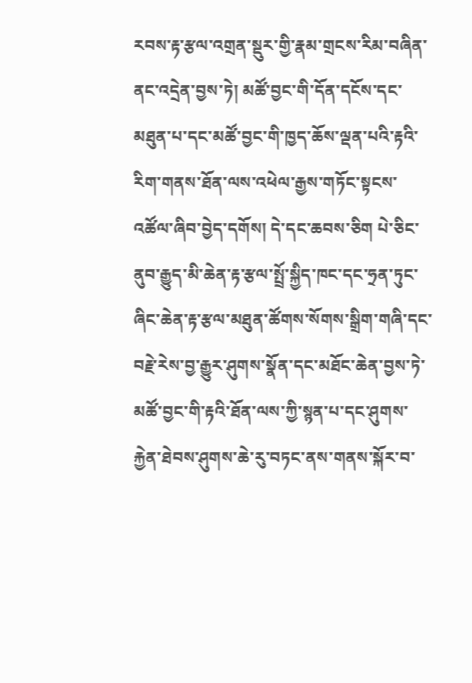རབས་རྟ་རྩལ་འགྲན་སྡུར་གྱི་རྣམ་གྲངས་རིམ་བཞིན་ནང་འདྲེན་བྱས་ཏེ། མཚོ་བྱང་གི་དོན་དངོས་དང་མཐུན་པ་དང་མཚོ་བྱང་གི་ཁྱད་ཆོས་ལྡན་པའི་རྟའི་རིག་གནས་ཐོན་ལས་འཕེལ་རྒྱས་གཏོང་སྟངས་འཚོལ་ཞིབ་བྱེད་དགོས། དེ་དང་ཆབས་ཅིག པེ་ཅིང་ནུབ་རྒྱུད་མི་ཆེན་རྟ་རྩལ་སྤྲོ་སྐྱིད་ཁང་དང་ཧྲན་ཏུང་ཞིང་ཆེན་རྟ་རྩལ་མཐུན་ཚོགས་སོགས་སྒྲིག་གཞི་དང་བརྗེ་རེས་བྱ་རྒྱུར་ཤུགས་སྣོན་དང་མཐོང་ཆེན་བྱས་ཏེ་མཚོ་བྱང་གི་རྟའི་ཐོན་ལས་ཀྱི་སྙན་པ་དང་ཤུགས་རྐྱེན་ཐེབས་ཤུགས་ཆེ་རུ་བཏང་ནས་གནས་སྐོར་བ་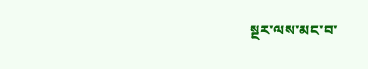སྔར་ལས་མང་བ་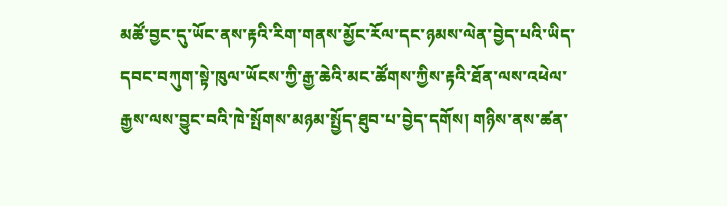མཚོ་བྱང་དུ་ཡོང་ནས་རྟའི་རིག་གནས་མྱོང་རོལ་དང་ཉམས་ལེན་བྱེད་པའི་ཡིད་དབང་བཀུག་སྟེ་ཁུལ་ཡོངས་ཀྱི་རྒྱ་ཆེའི་མང་ཚོགས་ཀྱིས་རྟའི་ཐོན་ལས་འཕེལ་རྒྱས་ལས་བྱུང་བའི་ཁེ་སྤོགས་མཉམ་སྤྱོད་ཐུབ་པ་བྱེད་དགོས། གཉིས་ནས་ཚན་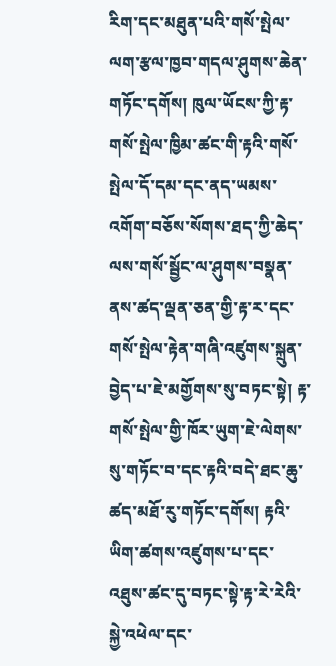རིག་དང་མཐུན་པའི་གསོ་སྤེལ་ལག་རྩལ་ཁྱབ་གདལ་ཤུགས་ཆེན་གཏོང་དགོས། ཁུལ་ཡོངས་ཀྱི་རྟ་གསོ་སྤེལ་ཁྱིམ་ཚང་གི་རྟའི་གསོ་སྤེལ་དོ་དམ་དང་ནད་ཡམས་འགོག་བཅོས་སོགས་ཐད་ཀྱི་ཆེད་ལས་གསོ་སྦྱོང་ལ་ཤུགས་བསྣན་ནས་ཚད་ལྡན་ཅན་གྱི་རྟ་ར་དང་གསོ་སྤེལ་རྟེན་གཞི་འཛུགས་སྐྲུན་བྱེད་པ་ཇེ་མགྱོགས་སུ་བཏང་སྟེ། རྟ་གསོ་སྤེལ་གྱི་ཁོར་ཡུག་ཇེ་ལེགས་སུ་གཏོང་བ་དང་རྟའི་བདེ་ཐང་ཆུ་ཚད་མཐོ་རུ་གཏོང་དགོས། རྟའི་ཡིག་ཚགས་འཛུགས་པ་དང་འཐུས་ཚང་དུ་བཏང་སྟེ་རྟ་རེ་རེའི་སྐྱེ་འཕེལ་དང་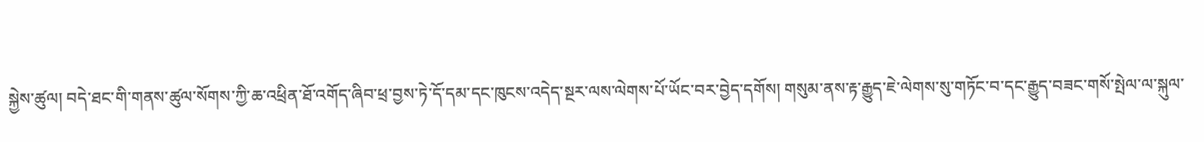སྐྱེས་ཚུལ། བདེ་ཐང་གི་གནས་ཚུལ་སོགས་ཀྱི་ཆ་འཕྲིན་ཐོ་འགོད་ཞིབ་ཕྲ་བྱས་ཏེ་དོ་དམ་དང་ཁུངས་འདེད་སྔར་ལས་ལེགས་པོ་ཡོང་བར་བྱེད་དགོས། གསུམ་ནས་རྟ་རྒྱུད་ཇེ་ལེགས་སུ་གཏོང་བ་དང་རྒྱུད་བཟང་གསོ་སྤེལ་ལ་སྐུལ་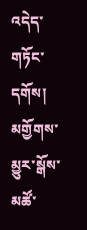འདེད་གཏོང་དགོས།     མགྱོགས་མྱུར་སྒོས་མཚོ་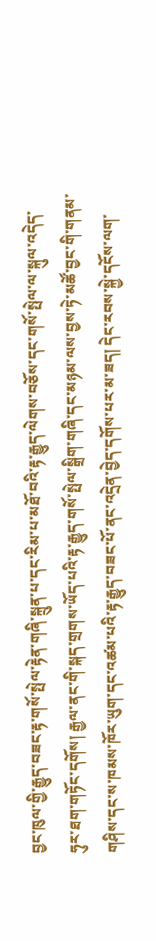བྱང་ཁུལ་གྱི་རྒྱུད་བཟང་རྟ་གསོ་སྤེལ་རྟེན་གཞི་སྐྲུན་པ་དང་རིམ་པ་མཐོ་བའི་རྟ་རྒྱུད་ལེགས་བཅོས་དང་གསོ་སྤེལ་ལ་སྐུལ་འདེད་ཧུར་ཐག་གཏོང་དགོས། རྒྱལ་ནང་གི་སྐད་གྲགས་ཡོད་པའི་རྟ་རྒྱུད་གསོ་སྤེལ་སྒྲིག་གཞི་དང་མཉམ་ལས་བྱས་ཏེ་མཚོ་བྱང་གི་གནམ་གཤིས་དང་ས་ཁམས་ཁོར་ཡུག་དང་འཚམ་པའི་རྟ་རྒྱུད་བཟང་པོ་ནང་འདྲེན་བྱེད་དགོས་པར་མ་ཟད། དེང་རབས་སྐྱེ་དངོས་ལག་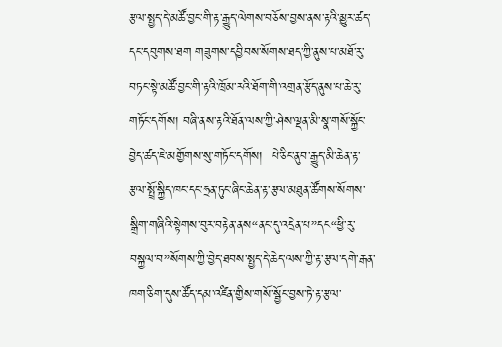རྩལ་སྤྱད་དེ་མཚོ་བྱང་གི་རྟ་རྒྱུད་ལེགས་བཅོས་བྱས་ནས་རྟའི་མྱུར་ཚད་དང་དབུགས་ཐག གཟུགས་དབྱིབས་སོགས་ཐད་ཀྱི་ནུས་པ་མཐོ་རུ་བཏང་སྟེ་མཚོ་བྱང་གི་རྟའི་ཁྲོམ་རའི་ཐོག་གི་འགྲན་རྩོད་ནུས་པ་ཆེ་རུ་གཏོང་དགོས། བཞི་ནས་རྟའི་ཐོན་ལས་ཀྱི་ཤེས་ལྡན་མི་སྣ་གསོ་སྐྱོང་བྱེད་ཚད་ཇེ་མགྱོགས་སུ་གཏོང་དགོས།  པེ་ཅིང་ནུབ་རྒྱུད་མི་ཆེན་རྟ་རྩལ་སྤྲོ་སྐྱིད་ཁང་དང་ཧྲན་ཏུང་ཞིང་ཆེན་རྟ་རྩལ་མཐུན་ཚོགས་སོགས་སྒྲིག་གཞིའི་སྟེགས་བུར་བརྟེན་ནས“ནང་དུ་འདྲེན་པ”དང“ཕྱི་རུ་བསྐྱལ་བ”སོགས་ཀྱི་བྱེད་ཐབས་སྤྱད་དེ་ཆེད་ལས་ཀྱི་རྟ་རྩལ་དགེ་རྒན་ཁག་ཅིག་དུས་ཚོད་དམ་འཛིན་གྱིས་གསོ་སྦྱོང་བྱས་ཏེ་རྟ་རྩལ་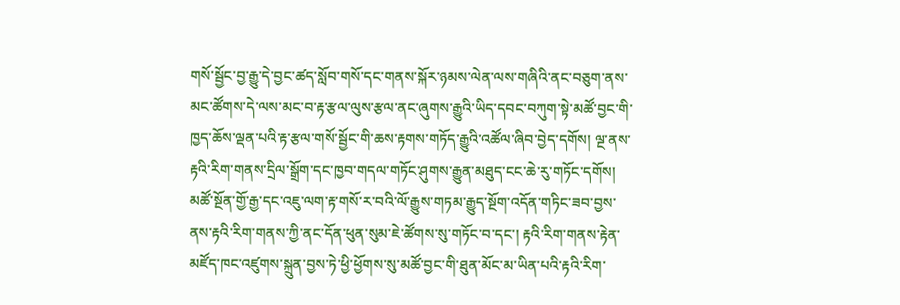གསོ་སྦྱོང་བྱ་རྒྱུ་དེ་བྱང་ཚད་སློབ་གསོ་དང་གནས་སྐོར་ཉམས་ལེན་ལས་གཞིའི་ནང་བཅུག་ནས་མང་ཚོགས་དེ་ལས་མང་བ་རྟ་རྩལ་ལུས་རྩལ་ནང་ཞུགས་རྒྱུའི་ཡིད་དབང་བཀུག་སྟེ་མཚོ་བྱང་གི་ཁྱད་ཆོས་ལྡན་པའི་རྟ་རྩལ་གསོ་སྦྱོང་གི་ཆས་རྟགས་གཏོད་རྒྱུའི་འཚོལ་ཞིབ་བྱེད་དགོས། ལྔ་ནས་རྟའི་རིག་གནས་དྲིལ་སྒྲོག་དང་ཁྱབ་གདལ་གཏོང་ཤུགས་རྒྱུན་མཐུད་ངང་ཆེ་རུ་གཏོང་དགོས།  མཚོ་སྔོན་གྱོ་རྒྱ་དང་འཇུ་ལག་རྟ་གསོ་ར་བའི་ལོ་རྒྱུས་གཏམ་རྒྱུད་སྔོག་འདོན་གཏིང་ཟབ་བྱས་ནས་རྟའི་རིག་གནས་ཀྱི་ནང་དོན་ཕུན་སུམ་ཇེ་ཚོགས་སུ་གཏོང་བ་དང་། རྟའི་རིག་གནས་རྟེན་མཛོད་ཁང་འཛུགས་སྐྲུན་བྱས་ཏེ་ཕྱི་ཕྱོགས་སུ་མཚོ་བྱང་གི་ཐུན་མོང་མ་ཡིན་པའི་རྟའི་རིག་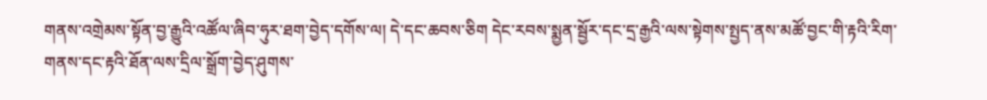གནས་འགྲེམས་སྟོན་བྱ་རྒྱུའི་འཚོལ་ཞིབ་ཧུར་ཐག་བྱེད་དགོས་ལ། དེ་དང་ཆབས་ཅིག དེང་རབས་སྨྱན་སྦྱོར་དང་དྲ་རྒྱའི་ལས་སྟེགས་སྤྱད་ནས་མཚོ་བྱང་གི་རྟའི་རིག་གནས་དང་རྟའི་ཐོན་ལས་དྲིལ་སྒྲོག་བྱེད་ཤུགས་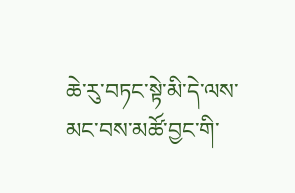ཆེ་རུ་བཏང་སྟེ་མི་དེ་ལས་མང་བས་མཚོ་བྱང་གི་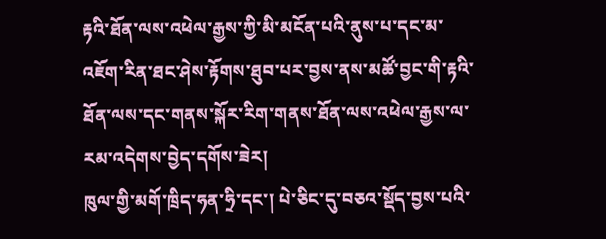རྟའི་ཐོན་ལས་འཕེལ་རྒྱས་ཀྱི་མི་མངོན་པའི་ནུས་པ་དང་མ་འཇོག་རིན་ཐང་ཤེས་རྟོགས་ཐུབ་པར་བྱས་ནས་མཚོ་བྱང་གི་རྟའི་ཐོན་ལས་དང་གནས་སྐོར་རིག་གནས་ཐོན་ལས་འཕེལ་རྒྱས་ལ་རམ་འདེགས་བྱེད་དགོས་ཟེར།
ཁུལ་གྱི་མགོ་ཁྲིད་ཧན་ཧྲི་དང་། པེ་ཅིང་དུ་བཅའ་སྡོད་བྱས་པའི་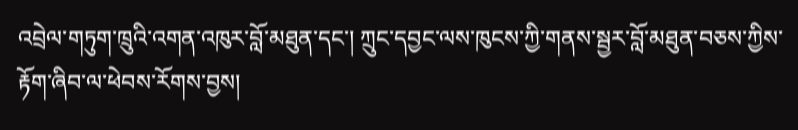འབྲེལ་གཏུག་ཁྲུའི་འགན་འཁུར་བློ་མཐུན་དང་། ཀྲུང་དབྱང་ལས་ཁུངས་ཀྱི་གནས་སྦྱར་བློ་མཐུན་བཅས་ཀྱིས་རྟོག་ཞིབ་ལ་ཕེབས་རོགས་བྱས།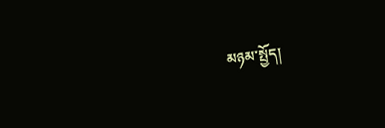མཉམ་སྤྱོད།